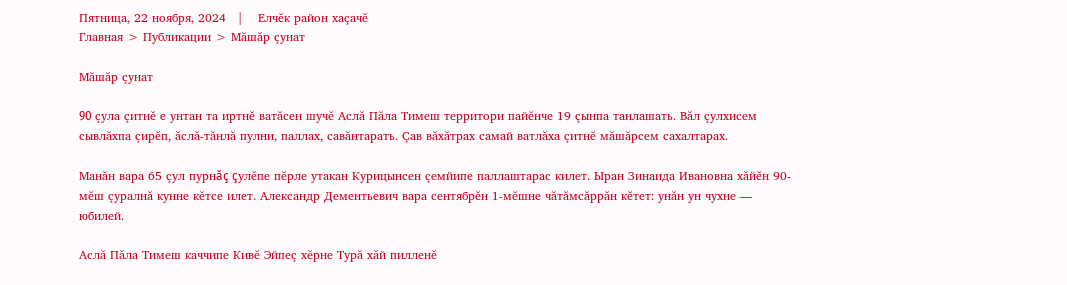Пятница, 22 ноября, 2024   |    Елчĕк район хаçачĕ
Главная > Публикации > Мăшăр çунат

Мăшăр çунат

90 çула çитнĕ е унтан та иртнĕ ватăсен шучĕ Аслă Пăла Тимеш территори пайĕнче 19 çынпа танлашать. Вăл çулхисем сывлăхпа çирĕп, ăслă-тăнлă пулни, паллах, савăнтарать. Çав вăхăтрах самай ватлăха çитнĕ мăшăрсем сахалтарах.

Манăн вара 65 çул пурнăç çулĕпе пĕрле утакан Курицынсен çемйипе паллаштарас килет. Ыран Зинаида Ивановна хăйĕн 90-мĕш çуралнă кунне кĕтсе илет. Александр Дементьевич вара сентябрĕн 1-мĕшне чăтăмсăррăн кĕтет: унăн ун чухне — юбилей.

Аслă Пăла Тимеш каччипе Кивĕ Эйпеç хĕрне Турă хăй пилленĕ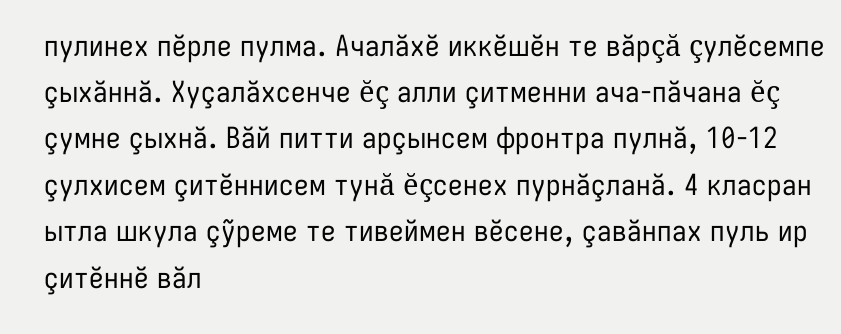пулинех пĕрле пулма. Ачалăхĕ иккĕшĕн те вăрçă çулĕсемпе çыхăннă. Хуçалăхсенче ĕç алли çитменни ача-пăчана ĕç çумне çыхнă. Вăй питти арçынсем фронтра пулнă, 10-12 çулхисем çитĕннисем тунă ĕçсенех пурнăçланă. 4 класран ытла шкула çỹреме те тивеймен вĕсене, çавăнпах пуль ир çитĕннĕ вăл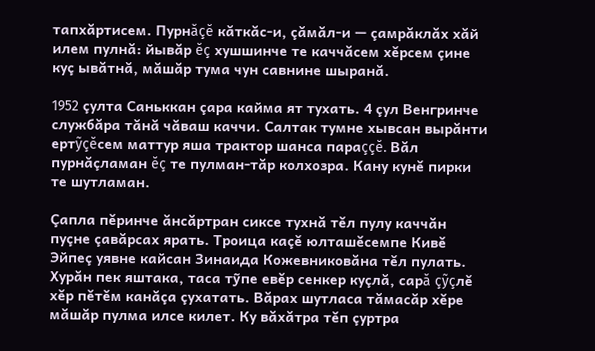тапхăртисем. Пурнăçĕ кăткăс-и, çăмăл-и — çамрăклăх хăй илем пулнă: йывăр ĕç хушшинче те каччăсем хĕрсем çине куç ывăтнă, мăшăр тума чун савнине шыранă.

1952 çулта Саньккан çара кайма ят тухать. 4 çул Венгринче службăра тăнă чăваш каччи. Салтак тумне хывсан вырăнти ертỹçĕсем маттур яша трактор шанса параççĕ. Вăл пурнăçламан ĕç те пулман-тăр колхозра. Кану кунĕ пирки те шутламан.

Çапла пĕринче ăнсăртран сиксе тухнă тĕл пулу каччăн пуçне çавăрсах ярать. Троица каçĕ юлташĕсемпе Кивĕ Эйпеç уявне кайсан Зинаида Кожевниковăна тĕл пулать. Хурăн пек яштака, таса тỹпе евĕр сенкер куçлă, сарă çỹçлĕ хĕр пĕтĕм канăçа çухатать. Вăрах шутласа тăмасăр хĕре мăшăр пулма илсе килет. Ку вăхăтра тĕп çуртра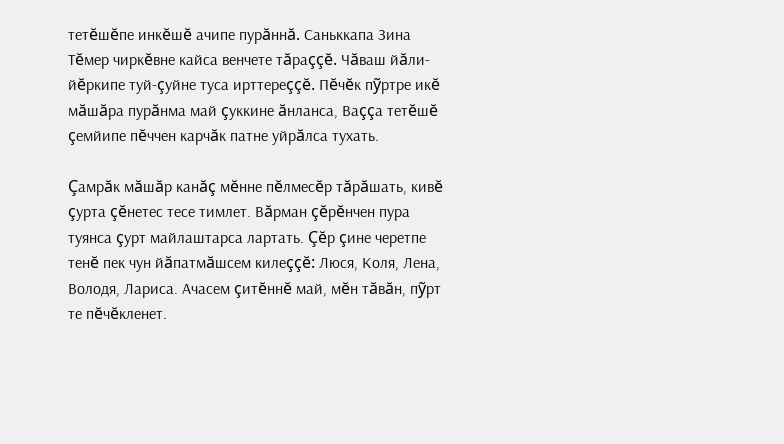тетĕшĕпе инкĕшĕ ачипе пурăннă. Саньккапа Зина Тĕмер чиркĕвне кайса венчете тăраççĕ. Чăваш йăли-йĕркипе туй-çуйне туса ирттереççĕ. Пĕчĕк пỹртре икĕ мăшăра пурăнма май çуккине ăнланса, Ваççа тетĕшĕ çемйипе пĕччен карчăк патне уйрăлса тухать.

Çамрăк мăшăр канăç мĕнне пĕлмесĕр тăрăшать, кивĕ çурта çĕнетес тесе тимлет. Вăрман çĕрĕнчен пура туянса çурт майлаштарса лартать. Çĕр çине черетпе тенĕ пек чун йăпатмăшсем килеççĕ: Люся, Коля, Лена, Володя, Лариса. Ачасем çитĕннĕ май, мĕн тăвăн, пỹрт те пĕчĕкленет.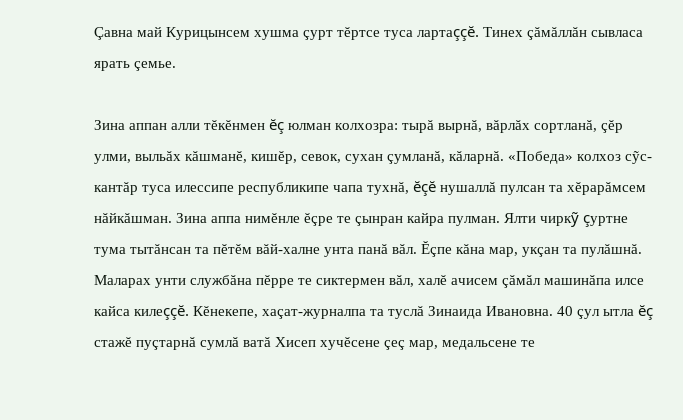Çавна май Курицынсем хушма çурт тĕртсе туса лартаççĕ. Тинех çăмăллăн сывласа ярать çемье.

Зина аппан алли тĕкĕнмен ĕç юлман колхозра: тырă вырнă, вăрлăх сортланă, çĕр улми, выльăх кăшманĕ, кишĕр, севок, сухан çумланă, кăларнă. «Победа» колхоз сỹс-кантăр туса илессипе республикипе чапа тухнă, ĕçĕ нушаллă пулсан та хĕрарăмсем нăйкăшман. Зина аппа нимĕнле ĕçре те çынран кайра пулман. Ялти чиркỹ çуртне тума тытăнсан та пĕтĕм вăй-халне унта панă вăл. Ĕçпе кăна мар, укçан та пулăшнă. Маларах унти службăна пĕрре те сиктермен вăл, халĕ ачисем çăмăл машинăпа илсе кайса килеççĕ. Кĕнекепе, хаçат-журналпа та туслă Зинаида Ивановна. 40 çул ытла ĕç стажĕ пуçтарнă сумлă ватă Хисеп хучĕсене çеç мар, медальсене те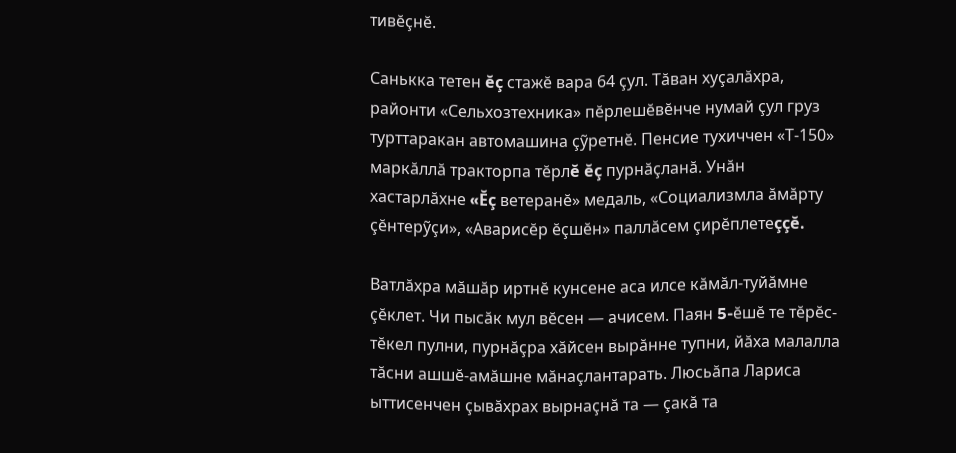тивĕçнĕ.

Санькка тетен ĕç стажĕ вара 64 çул. Тăван хуçалăхра, районти «Сельхозтехника» пĕрлешĕвĕнче нумай çул груз турттаракан автомашина çỹретнĕ. Пенсие тухиччен «Т-150» маркăллă тракторпа тĕрлĕ ĕç пурнăçланă. Унăн хастарлăхне «Ĕç ветеранĕ» медаль, «Социализмла ăмăрту çĕнтерỹçи», «Аварисĕр ĕçшĕн» паллăсем çирĕплетеççĕ.

Ватлăхра мăшăр иртнĕ кунсене аса илсе кăмăл-туйăмне çĕклет. Чи пысăк мул вĕсен — ачисем. Паян 5-ĕшĕ те тĕрĕс-тĕкел пулни, пурнăçра хăйсен вырăнне тупни, йăха малалла тăсни ашшĕ-амăшне мăнаçлантарать. Люсьăпа Лариса ыттисенчен çывăхрах вырнаçнă та — çакă та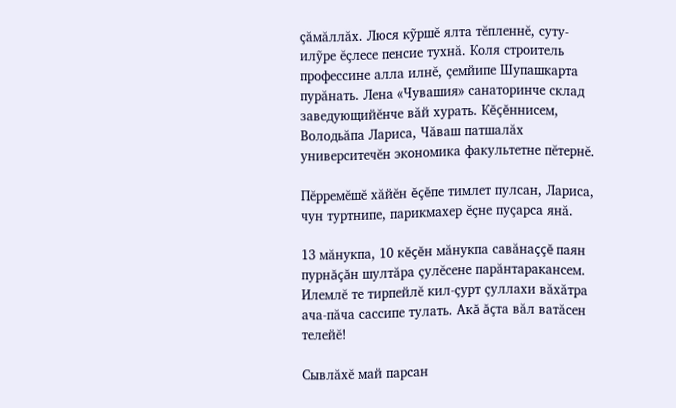çăмăллăх. Люся кỹршĕ ялта тĕпленнĕ, суту-илỹре ĕçлесе пенсие тухнă. Коля строитель профессине алла илнĕ, çемйипе Шупашкарта пурăнать. Лена «Чувашия» санаторинче склад заведующийĕнче вăй хурать. Кĕçĕннисем, Володьăпа Лариса, Чăваш патшалăх университечĕн экономика факультетне пĕтернĕ.

Пĕрремĕшĕ хăйĕн ĕçĕпе тимлет пулсан, Лариса, чун туртнипе, парикмахер ĕçне пуçарса янă.

13 мăнукпа, 10 кĕçĕн мăнукпа савăнаççĕ паян пурнăçăн шултăра çулĕсене парăнтаракансем. Илемлĕ те тирпейлĕ кил-çурт çуллахи вăхăтра ача-пăча сассипе тулать. Акă ăçта вăл ватăсен телейĕ!

Сывлăхĕ май парсан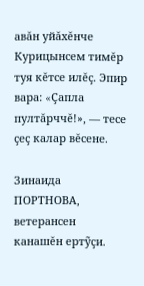авăн уйăхĕнче Курицынсем тимĕр туя кĕтсе илĕç. Эпир вара: «Çапла пултăрччĕ!», — тесе çеç калар вĕсене.

Зинаида ПОРТНОВА,
ветерансен канашĕн ертỹçи.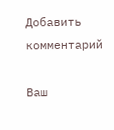Добавить комментарий

Ваш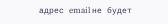адрес email не будет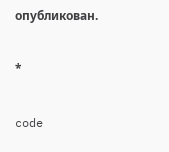опубликован.

*

code